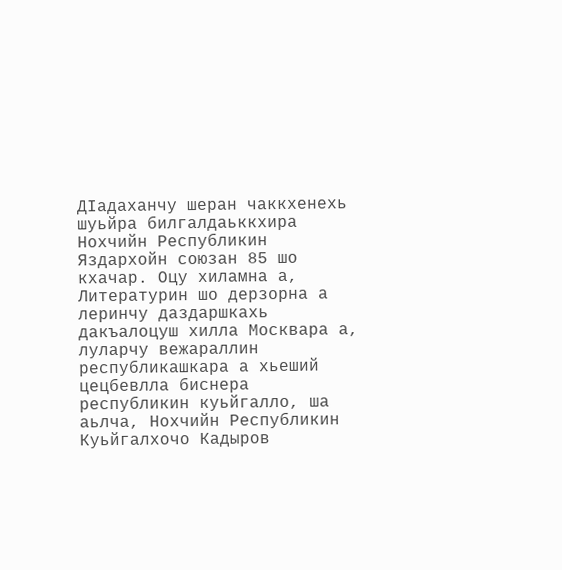ДIадаханчу шеран чаккхенехь шуьйра билгалдаьккхира Нохчийн Республикин Яздархойн союзан 85 шо кхачар. Оцу хиламна а, Литературин шо дерзорна а леринчу даздаршкахь дакъалоцуш хилла Москвара а, луларчу вежараллин республикашкара а хьеший цецбевлла биснера республикин куьйгалло, ша аьлча, Нохчийн Республикин Куьйгалхочо Кадыров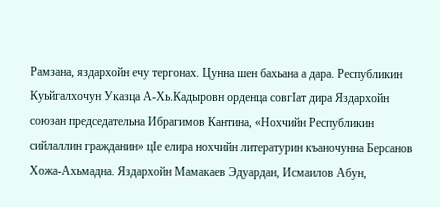Рамзана, яздархойн ечу тергонах. Цунна шен бахьана а дара. Республикин Куьйгалхочун Указца А-Хь.Кадыровн орденца совгIат дира Яздархойн союзан председательна Ибрагимов Кантина, «Нохчийн Республикин сийлаллин гражданин» цIе елира нохчийн литературин къаночунна Берсанов Хожа-Ахьмадна. Яздархойн Мамакаев Эдуардан, Исмаилов Абун,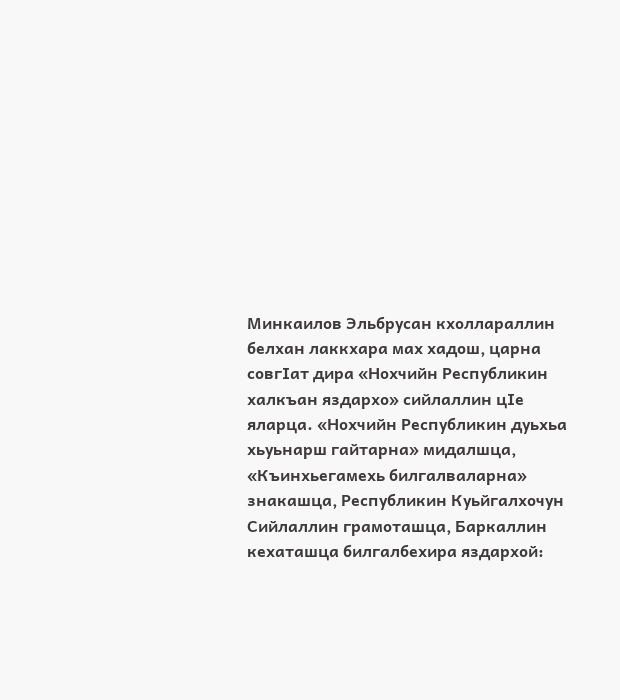Минкаилов Эльбрусан кхоллараллин белхан лаккхара мах хадош, царна совгIат дира «Нохчийн Республикин халкъан яздархо» сийлаллин цIе яларца. «Нохчийн Республикин дуьхьа хьуьнарш гайтарна» мидалшца, «Къинхьегамехь билгалваларна» знакашца, Республикин Куьйгалхочун Сийлаллин грамоташца, Баркаллин кехаташца билгалбехира яздархой: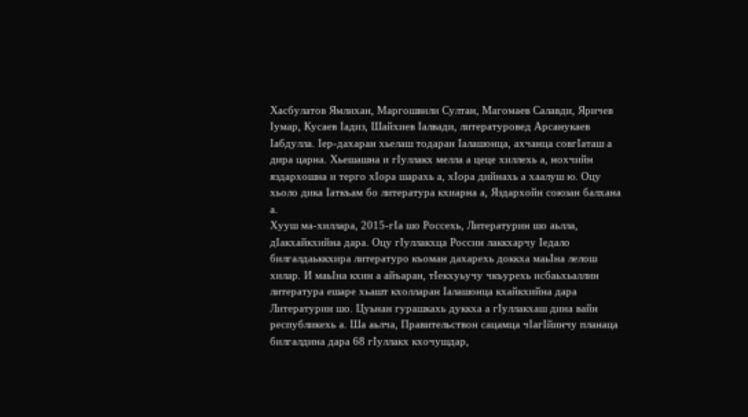Хасбулатов Ямлихан, Маргошвили Султан, Магомаев Салавди, Яричев Iумар, Кусаев Iадиз, Шайхиев Iалвади, литературовед Арсанукаев Iабдулла. Iер-дахаран хьелаш тодаран Iалашонца, ахчанца совгIаташ а дира царна. Хьешашна и гIуллакх мелла а цеце хиллехь а, нохчийн яздархошна и терго хIора шарахь а, хIора дийнахь а хаалуш ю. Оцу хьоло дика Iаткъам бо литература кхиарна а, Яздархойн союзан балхана а.
Хууш ма-хиллара, 2015-гIа шо Россехь, Литературин шо аьлла, дIакхайкхийна дара. Оцу гIуллакхца Россин лаккхарчу Iедало билгалдаьккхира литературо къоман дахарехь доккха маьIна лелош хилар. И маьIна кхин а айъаран, тIекхуьучу чкъурехь исбаьхьаллин литература ешаре хьашт кхолларан Iалашонца кхайкхийна дара Литературин шо. Цуьнан гурашкахь дуккха а гIуллакхаш дина вайн республикехь а. Ша аьлча, Правительствон сацамца чIагIйинчу планаца билгалдина дара 68 гIуллакх кхочушдар,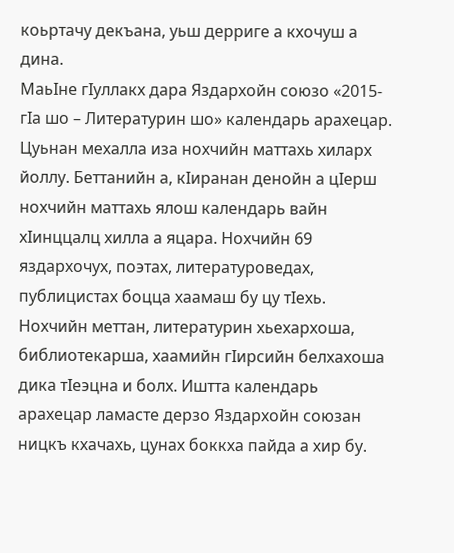коьртачу декъана, уьш дерриге а кхочуш а дина.
МаьIне гIуллакх дара Яздархойн союзо «2015-гIа шо – Литературин шо» календарь арахецар. Цуьнан мехалла иза нохчийн маттахь хиларх йоллу. Беттанийн а, кIиранан денойн а цIерш нохчийн маттахь ялош календарь вайн хIинццалц хилла а яцара. Нохчийн 69 яздархочух, поэтах, литературоведах, публицистах боцца хаамаш бу цу тIехь. Нохчийн меттан, литературин хьехархоша, библиотекарша, хаамийн гIирсийн белхахоша дика тIеэцна и болх. Иштта календарь арахецар ламасте дерзо Яздархойн союзан ницкъ кхачахь, цунах боккха пайда а хир бу.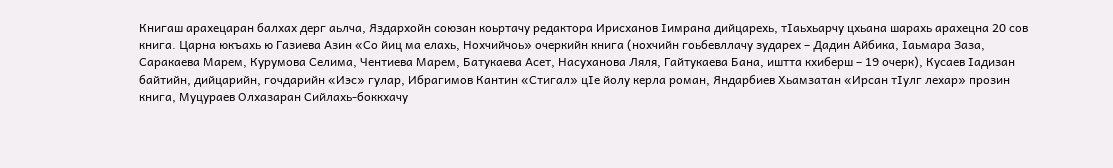Книгаш арахецаран балхах дерг аьлча, Яздархойн союзан коьртачу редактора Ирисханов Iимрана дийцарехь, тIаьхьарчу цхьана шарахь арахецна 20 сов книга. Царна юкъахь ю Газиева Азин «Со йиц ма елахь, Нохчийчоь» очеркийн книга (нохчийн гоьбевллачу зударех – Дадин Айбика, Iаьмара Заза, Саракаева Марем, Курумова Селима, Чентиева Марем, Батукаева Асет, Насуханова Ляля, Гайтукаева Бана, иштта кхиберш – 19 очерк), Кусаев Iадизан байтийн, дийцарийн, гочдарийн «Иэс» гулар, Ибрагимов Кантин «Стигал» цIе йолу керла роман, Яндарбиев Хьамзатан «Ирсан тIулг лехар» прозин книга, Муцураев Олхазаран Сийлахь-боккхачу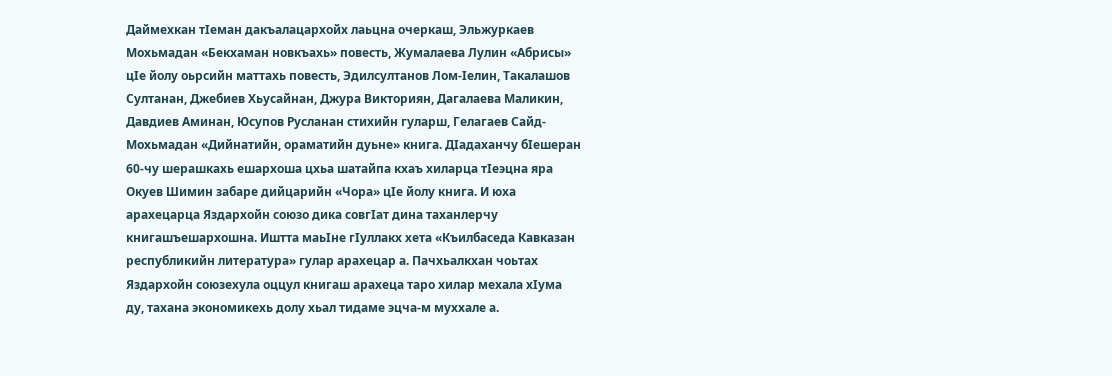Даймехкан тIеман дакъалацархойх лаьцна очеркаш, Эльжуркаев Мохьмадан «Бекхаман новкъахь» повесть, Жумалаева Лулин «Абрисы» цIе йолу оьрсийн маттахь повесть, Эдилсултанов Лом-Iелин, Такалашов Султанан, Джебиев Хьусайнан, Джура Викториян, Дагалаева Маликин, Давдиев Аминан, Юсупов Русланан стихийн гуларш, Гелагаев Сайд-Мохьмадан «Дийнатийн, ораматийн дуьне» книга. ДIадаханчу бIешеран 60-чу шерашкахь ешархоша цхьа шатайпа кхаъ хиларца тIеэцна яра Окуев Шимин забаре дийцарийн «Чора» цIе йолу книга. И юха арахецарца Яздархойн союзо дика совгIат дина таханлерчу книгашъешархошна. Иштта маьIне гIуллакх хета «Къилбаседа Кавказан республикийн литература» гулар арахецар а. Пачхьалкхан чоьтах Яздархойн союзехула оццул книгаш арахеца таро хилар мехала хIума ду, тахана экономикехь долу хьал тидаме эцча-м муххале а.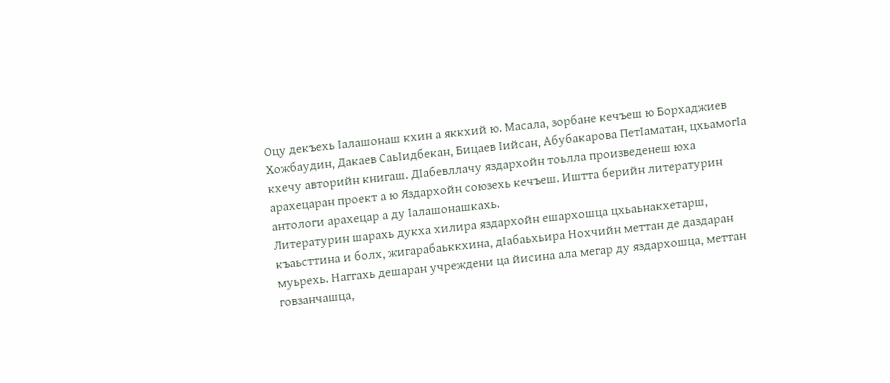Оцу декъехь Iалашонаш кхин а яккхий ю. Масала, зорбане кечъеш ю Борхаджиев Хожбаудин, Дакаев СаьIидбекан, Бицаев Iийсан, Абубакарова ПетIаматан, цхьамогIа кхечу авторийн книгаш. ДIабевллачу яздархойн тоьлла произведенеш юха арахецаран проект а ю Яздархойн союзехь кечъеш. Иштта берийн литературин антологи арахецар а ду Iалашонашкахь.
Литературин шарахь дукха хилира яздархойн ешархошца цхьаьнакхетарш, къаьсттина и болх, жигарабаьккхина, дIабаьхьира Нохчийн меттан де даздаран муьрехь. Наггахь дешаран учреждени ца йисина ала мегар ду яздархошца, меттан говзанчашца,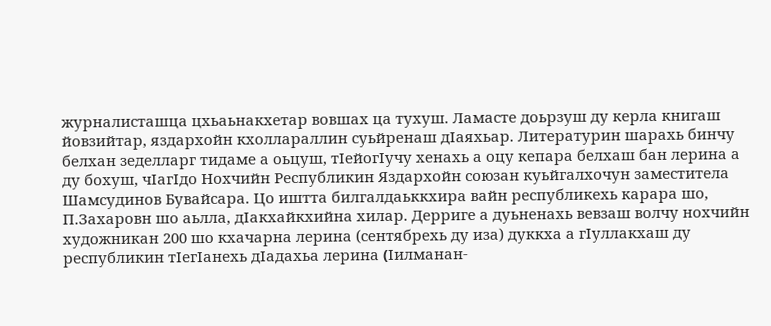журналисташца цхьаьнакхетар вовшах ца тухуш. Ламасте доьрзуш ду керла книгаш йовзийтар, яздархойн кхоллараллин суьйренаш дIаяхьар. Литературин шарахь бинчу белхан зеделларг тидаме а оьцуш, тIейогIучу хенахь а оцу кепара белхаш бан лерина а ду бохуш, чIагIдо Нохчийн Республикин Яздархойн союзан куьйгалхочун заместитела Шамсудинов Бувайсара. Цо иштта билгалдаьккхира вайн республикехь карара шо, П.Захаровн шо аьлла, дIакхайкхийна хилар. Дерриге а дуьненахь вевзаш волчу нохчийн художникан 200 шо кхачарна лерина (сентябрехь ду иза) дуккха а гIуллакхаш ду республикин тIегIанехь дIадахьа лерина (Iилманан-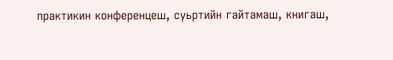практикин конференцеш, суьртийн гайтамаш, книгаш,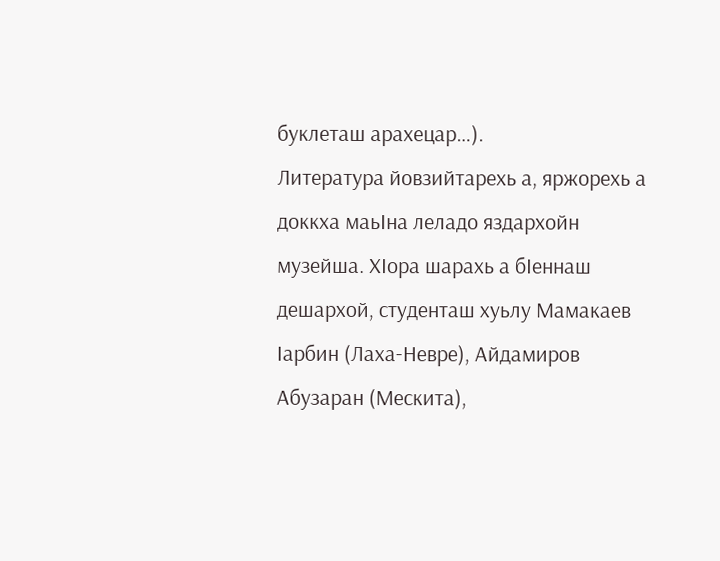буклеташ арахецар…).
Литература йовзийтарехь а, яржорехь а доккха маьIна леладо яздархойн музейша. ХIора шарахь а бIеннаш дешархой, студенташ хуьлу Мамакаев Iарбин (Лаха-Невре), Айдамиров Абузаран (Мескита),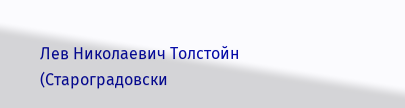Лев Николаевич Толстойн (Староградовски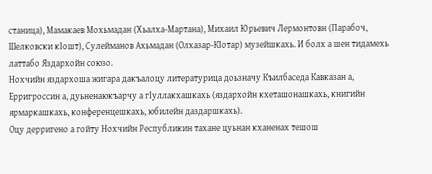станица), Мамакаев Мохьмадан (Хьалха-Мартана), Михаил Юрьевич Лермонтовн (Парабоч, Шелковски кIошт), Сулейманов Ахьмадан (Олхазар-КIотар) музейшкахь. И болх а шен тидамехь латтабо Яздархойн союзо.
Нохчийн яздархоша жигара дакъалоцу литературица доьзначу Къилбаседа Кавказан а, Ерригроссин а, дуьненаюкъарчу а гIуллакхашкахь (яздархойн кхеташонашкахь, книгийн ярмаркашкахь, конференцешкахь, юбилейн даздаршкахь).
Оцу дерригено а гойту Нохчийн Республикин тахане цуьнан кханенах тешош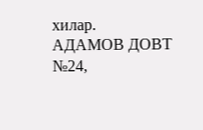хилар.
АДАМОВ ДОВТ
№24,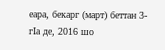еара, бекарг (март) беттан 3-гIа де, 2016 шо